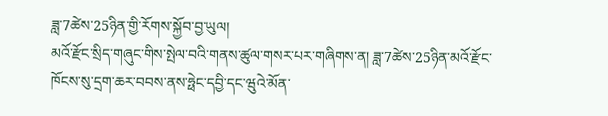ཟླ་7ཚེས་25ཉིན་གྱི་རོགས་སྐྱོབ་བྱ་ཡུལ།
མའོ་རྫོང་སྲིད་གཞུང་གིས་སྤེལ་བའི་གནས་ཚུལ་གསར་པར་གཞིགས་ན། ཟླ་7ཚེས་25ཉིན་མའོ་རྫོང་ཁོངས་སུ་དྲག་ཆར་བབས་ནས་ཧྥེང་དབྱི་དང་ཝུའེ་མོན་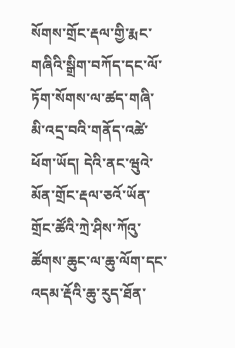སོགས་གྲོང་རྡལ་གྱི་རྨང་གཞིའི་སྒྲིག་བཀོད་དང་ལོ་ཏོག་སོགས་ལ་ཚད་གཞི་མི་འདྲ་བའི་གནོད་འཚེ་ཕོག་ཡོད། དེའི་ནང་ཝུའེ་མོན་གྲོང་རྡལ་ཅའོ་ཡོན་གྲོང་ཚོའི་ཀྲེ་ཤིས་ཀོའུ་ཚོགས་ཆུང་ལ་ཆུ་ལོག་དང་འདམ་རྡོའི་ཆུ་རུད་ཐོན་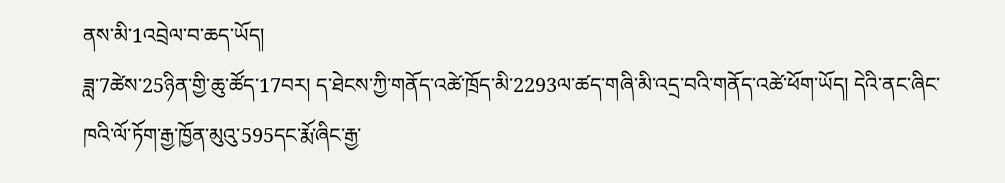ནས་མི་1འབྲེལ་བ་ཆད་ཡོད།
ཟླ་7ཚེས་25ཉིན་གྱི་ཆུ་ཚོད་17བར། ད་ཐེངས་ཀྱི་གནོད་འཚེ་ཁྲོད་མི་2293ལ་ཚད་གཞི་མི་འདྲ་བའི་གནོད་འཚེ་ཕོག་ཡོད། དེའི་ནང་ཞིང་ཁའི་ལོ་ཏོག་རྒྱ་ཁྱོན་མུའུ་595དང་རྨོ་ཞིང་རྒྱ་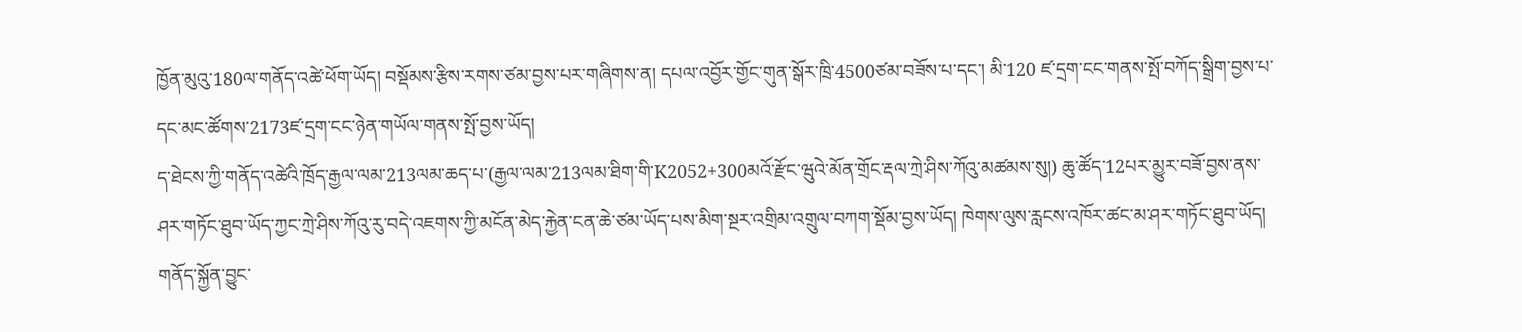ཁྱོན་མུའུ་180ལ་གནོད་འཚེ་ཕོག་ཡོད། བསྡོམས་རྩིས་རགས་ཙམ་བྱས་པར་གཞིགས་ན། དཔལ་འབྱོར་གྱོང་གུན་སྒོར་ཁྲི་4500ཙམ་བཟོས་པ་དང་། མི་120 ཛ་དྲག་ངང་གནས་སྤོ་བཀོད་སྒྲིག་བྱས་པ་དང་མང་ཚོགས་2173ཛ་དྲག་ངང་ཉེན་གཡོལ་གནས་སྤོ་བྱས་ཡོད།
ད་ཐེངས་ཀྱི་གནོད་འཚེའི་ཁྲོད་རྒྱལ་ལམ་213ལམ་ཆད་པ་(རྒྱལ་ལམ་213ལམ་ཐིག་གི་K2052+300མའོ་རྫོང་ཝུའེ་མོན་གྲོང་རྡལ་ཀྲེ་ཤིས་ཀོའུ་མཚམས་སུ།) ཆུ་ཚོད་12པར་མྱུར་བཟོ་བྱས་ནས་ཤར་གཏོང་ཐུབ་ཡོད་ཀྱང་ཀྲེ་ཤིས་ཀོའུ་རུ་བདེ་འཇགས་ཀྱི་མངོན་མེད་རྐྱེན་ངན་ཆེ་ཙམ་ཡོད་པས་མིག་སྔར་འགྲིམ་འགྲུལ་བཀག་སྡོམ་བྱས་ཡོད། ཁེགས་ལུས་རླངས་འཁོར་ཚང་མ་ཤར་གཏོང་ཐུབ་ཡོད། གནོད་སྐྱོན་བྱུང་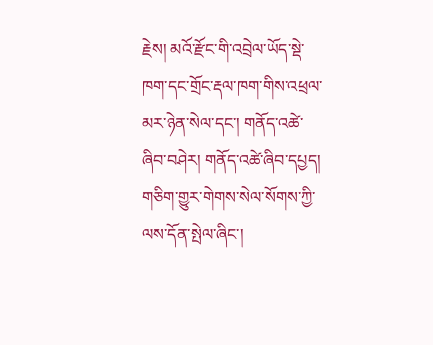རྗེས། མའོ་རྫོང་གི་འབྲེལ་ཡོད་སྡེ་ཁག་དང་གྲོང་རྡལ་ཁག་གིས་འཕྲལ་མར་ཉེན་སེལ་དང་། གནོད་འཚེ་ཞིབ་བཤེར། གནོད་འཚེ་ཞིབ་དཔྱད། གཅིག་གྱུར་གེགས་སེལ་སོགས་ཀྱི་ལས་དོན་སྤེལ་ཞིང་།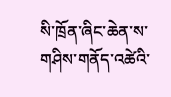སི་ཁྲོན་ཞིང་ཆེན་ས་གཤིས་གནོད་འཚེའི་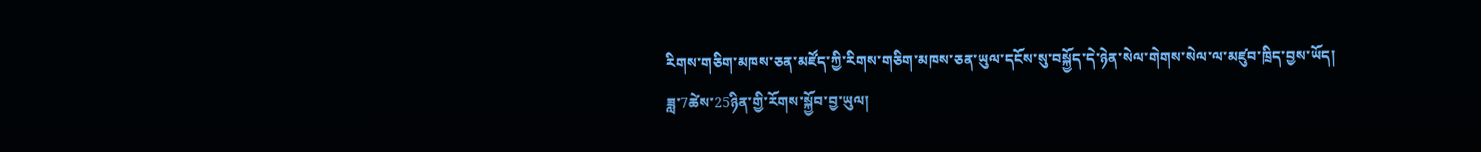རིགས་གཅིག་མཁས་ཅན་མཛོད་ཀྱི་རིགས་གཅིག་མཁས་ཅན་ཡུལ་དངོས་སུ་བསྐྱོད་དེ་ཉེན་སེལ་གེགས་སེལ་ལ་མཛུབ་ཁྲིད་བྱས་ཡོད།
ཟླ་7ཚེས་25ཉིན་གྱི་རོགས་སྐྱོབ་བྱ་ཡུལ།